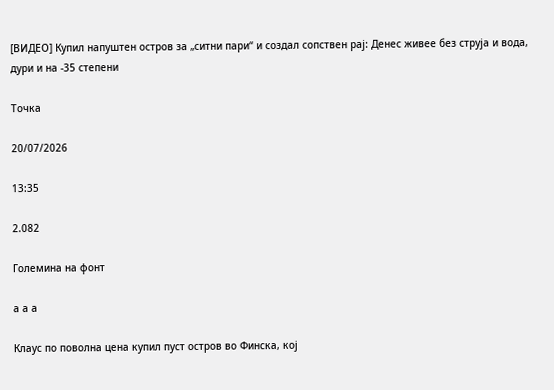[ВИДЕО] Купил напуштен остров за „ситни пари“ и создал сопствен рај: Денес живее без струја и вода, дури и на -35 степени

Точка

20/07/2026

13:35

2.082

Големина на фонт

а а а

Клаус по поволна цена купил пуст остров во Финска, кој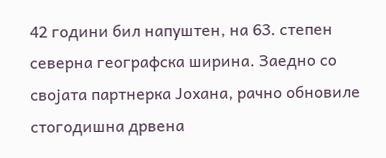42 години бил напуштен, на 63. степен северна географска ширина. Заедно со својата партнерка Јохана, рачно обновиле стогодишна дрвена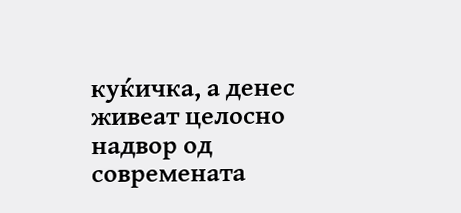куќичка, а денес живеат целосно надвор од современата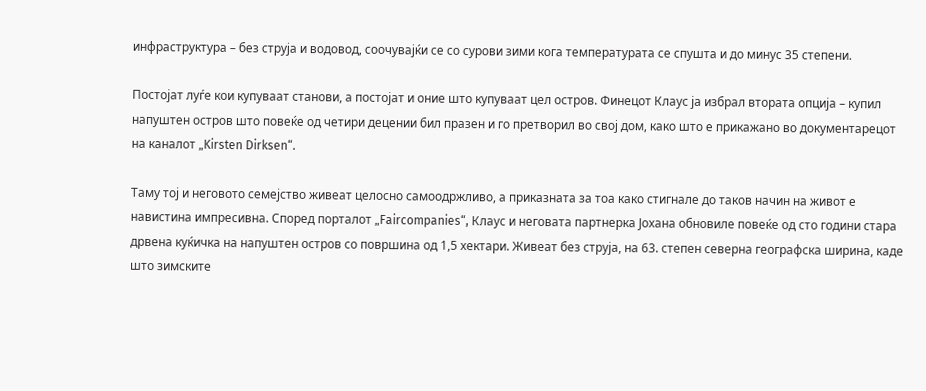инфраструктура – без струја и водовод, соочувајќи се со сурови зими кога температурата се спушта и до минус 35 степени.

Постојат луѓе кои купуваат станови, а постојат и оние што купуваат цел остров. Финецот Клаус ја избрал втората опција – купил напуштен остров што повеќе од четири децении бил празен и го претворил во свој дом, како што е прикажано во документарецот на каналот „Kirsten Dirksen“.

Таму тој и неговото семејство живеат целосно самоодржливо, а приказната за тоа како стигнале до таков начин на живот е навистина импресивна. Според порталот „Faircompanies“, Клаус и неговата партнерка Јохана обновиле повеќе од сто години стара дрвена куќичка на напуштен остров со површина од 1,5 хектари. Живеат без струја, на 63. степен северна географска ширина, каде што зимските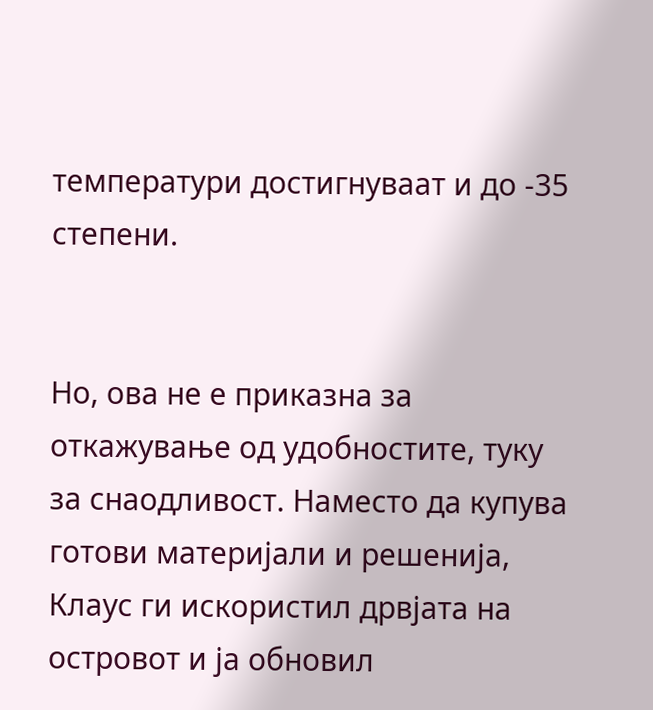температури достигнуваат и до -35 степени.


Но, ова не е приказна за откажување од удобностите, туку за снаодливост. Наместо да купува готови материјали и решенија, Клаус ги искористил дрвјата на островот и ја обновил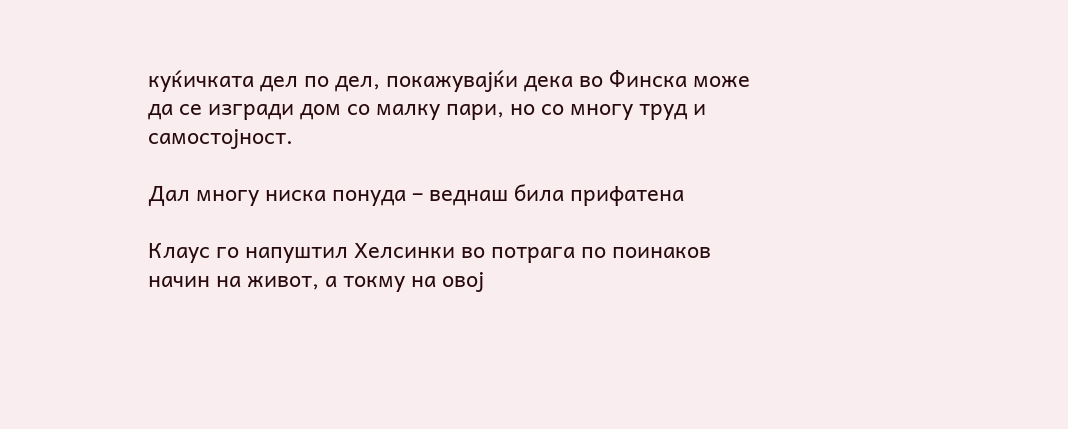куќичката дел по дел, покажувајќи дека во Финска може да се изгради дом со малку пари, но со многу труд и самостојност.

Дал многу ниска понуда – веднаш била прифатена

Клаус го напуштил Хелсинки во потрага по поинаков начин на живот, а токму на овој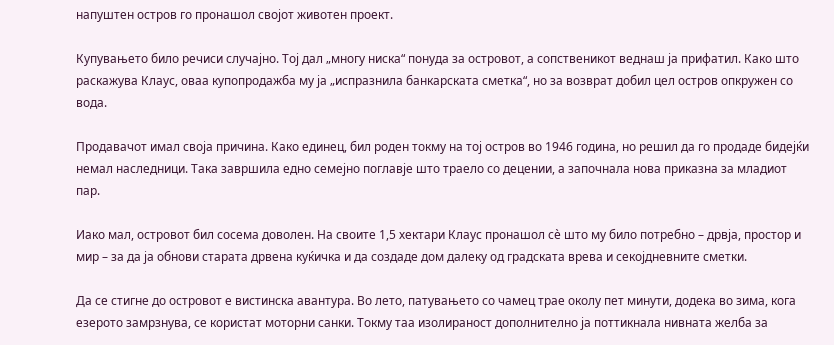напуштен остров го пронашол својот животен проект.

Купувањето било речиси случајно. Тој дал „многу ниска“ понуда за островот, а сопственикот веднаш ја прифатил. Како што раскажува Клаус, оваа купопродажба му ја „испразнила банкарската сметка“, но за возврат добил цел остров опкружен со вода.

Продавачот имал своја причина. Како единец, бил роден токму на тој остров во 1946 година, но решил да го продаде бидејќи немал наследници. Така завршила едно семејно поглавје што траело со децении, а започнала нова приказна за младиот пар.

Иако мал, островот бил сосема доволен. На своите 1,5 хектари Клаус пронашол сè што му било потребно – дрвја, простор и мир – за да ја обнови старата дрвена куќичка и да создаде дом далеку од градската врева и секојдневните сметки.

Да се стигне до островот е вистинска авантура. Во лето, патувањето со чамец трае околу пет минути, додека во зима, кога езерото замрзнува, се користат моторни санки. Токму таа изолираност дополнително ја поттикнала нивната желба за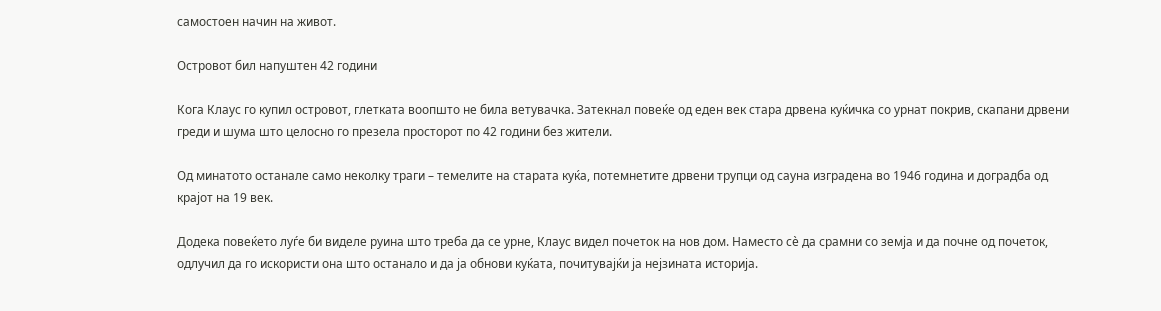самостоен начин на живот.

Островот бил напуштен 42 години

Кога Клаус го купил островот, глетката воопшто не била ветувачка. Затекнал повеќе од еден век стара дрвена куќичка со урнат покрив, скапани дрвени греди и шума што целосно го презела просторот по 42 години без жители.

Од минатото останале само неколку траги – темелите на старата куќа, потемнетите дрвени трупци од сауна изградена во 1946 година и доградба од крајот на 19 век.

Додека повеќето луѓе би виделе руина што треба да се урне, Клаус видел почеток на нов дом. Наместо сè да срамни со земја и да почне од почеток, одлучил да го искористи она што останало и да ја обнови куќата, почитувајќи ја нејзината историја.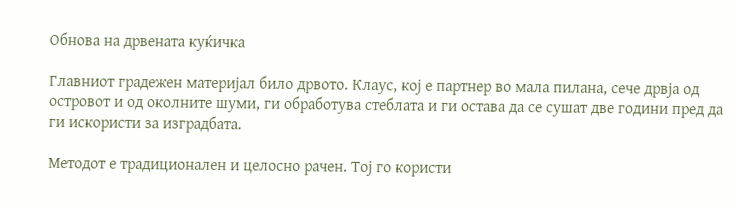Обнова на дрвената куќичка

Главниот градежен материјал било дрвото. Клаус, кој е партнер во мала пилана, сече дрвја од островот и од околните шуми, ги обработува стеблата и ги остава да се сушат две години пред да ги искористи за изградбата.

Методот е традиционален и целосно рачен. Тој го користи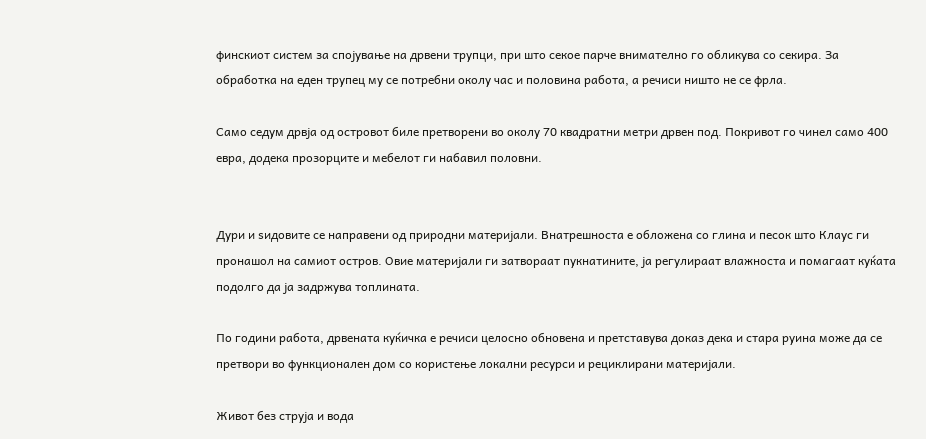финскиот систем за спојување на дрвени трупци, при што секое парче внимателно го обликува со секира. За обработка на еден трупец му се потребни околу час и половина работа, а речиси ништо не се фрла.

Само седум дрвја од островот биле претворени во околу 70 квадратни метри дрвен под. Покривот го чинел само 400 евра, додека прозорците и мебелот ги набавил половни.


Дури и ѕидовите се направени од природни материјали. Внатрешноста е обложена со глина и песок што Клаус ги пронашол на самиот остров. Овие материјали ги затвораат пукнатините, ја регулираат влажноста и помагаат куќата подолго да ја задржува топлината.

По години работа, дрвената куќичка е речиси целосно обновена и претставува доказ дека и стара руина може да се претвори во функционален дом со користење локални ресурси и рециклирани материјали.

Живот без струја и вода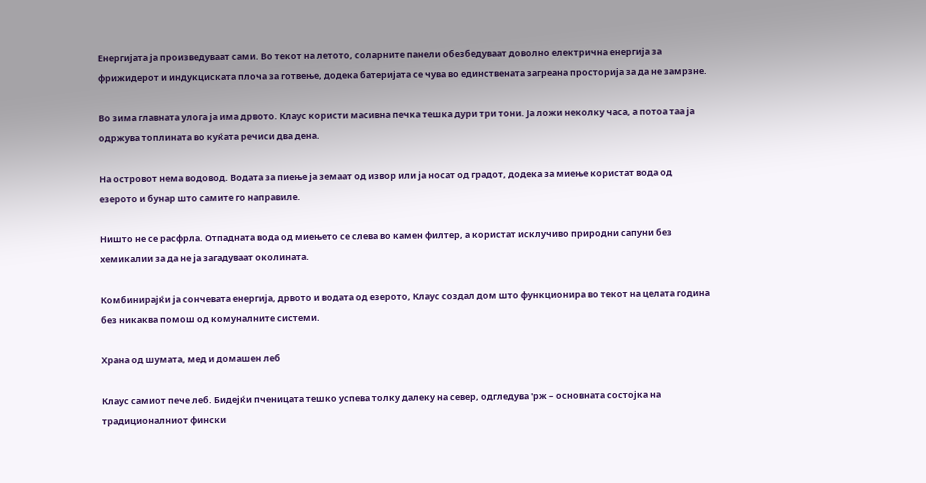Енергијата ја произведуваат сами. Во текот на летото, соларните панели обезбедуваат доволно електрична енергија за фрижидерот и индукциската плоча за готвење, додека батеријата се чува во единствената загреана просторија за да не замрзне.

Во зима главната улога ја има дрвото. Клаус користи масивна печка тешка дури три тони. Ја ложи неколку часа, а потоа таа ја одржува топлината во куќата речиси два дена.

На островот нема водовод. Водата за пиење ја земаат од извор или ја носат од градот, додека за миење користат вода од езерото и бунар што самите го направиле.

Ништо не се расфрла. Отпадната вода од миењето се слева во камен филтер, а користат исклучиво природни сапуни без хемикалии за да не ја загадуваат околината.

Комбинирајќи ја сончевата енергија, дрвото и водата од езерото, Клаус создал дом што функционира во текот на целата година без никаква помош од комуналните системи.

Храна од шумата, мед и домашен леб

Клаус самиот пече леб. Бидејќи пченицата тешко успева толку далеку на север, одгледува 'рж – основната состојка на традиционалниот фински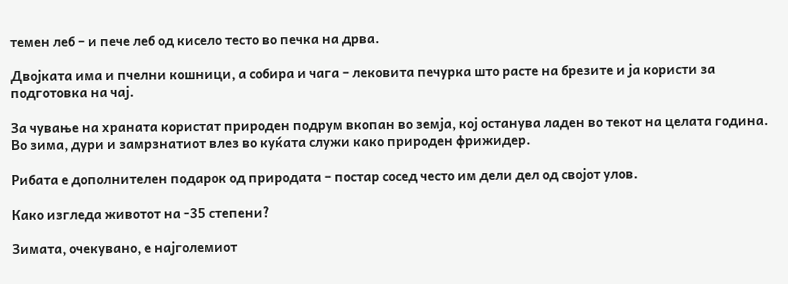темен леб – и пече леб од кисело тесто во печка на дрва.

Двојката има и пчелни кошници, а собира и чага – лековита печурка што расте на брезите и ја користи за подготовка на чај.

За чување на храната користат природен подрум вкопан во земја, кој останува ладен во текот на целата година. Во зима, дури и замрзнатиот влез во куќата служи како природен фрижидер.

Рибата е дополнителен подарок од природата – постар сосед често им дели дел од својот улов.

Како изгледа животот на -35 степени?

Зимата, очекувано, е најголемиот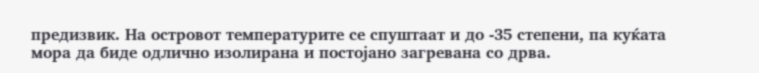предизвик. На островот температурите се спуштаат и до -35 степени, па куќата мора да биде одлично изолирана и постојано загревана со дрва.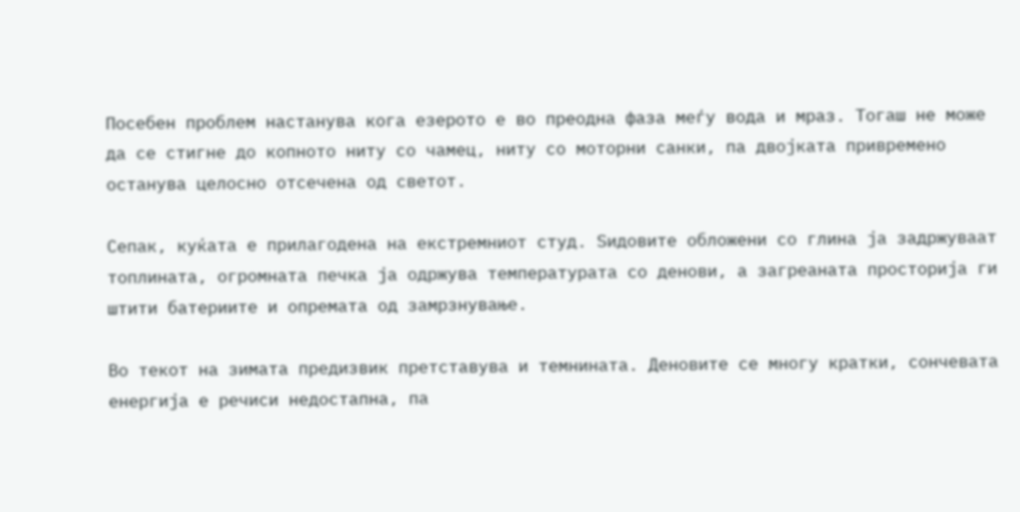Посебен проблем настанува кога езерото е во преодна фаза меѓу вода и мраз. Тогаш не може да се стигне до копното ниту со чамец, ниту со моторни санки, па двојката привремено останува целосно отсечена од светот.

Сепак, куќата е прилагодена на екстремниот студ. Ѕидовите обложени со глина ја задржуваат топлината, огромната печка ја одржува температурата со денови, а загреаната просторија ги штити батериите и опремата од замрзнување.

Во текот на зимата предизвик претставува и темнината. Деновите се многу кратки, сончевата енергија е речиси недостапна, па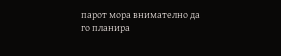парот мора внимателно да го планира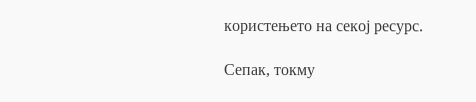користењето на секој ресурс.

Сепак, токму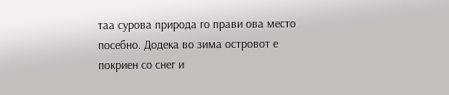таа сурова природа го прави ова место посебно. Додека во зима островот е покриен со снег и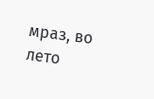мраз, во лето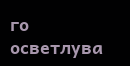го осветлува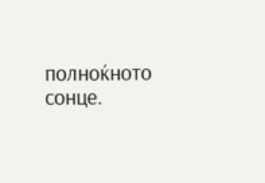полноќното сонце.